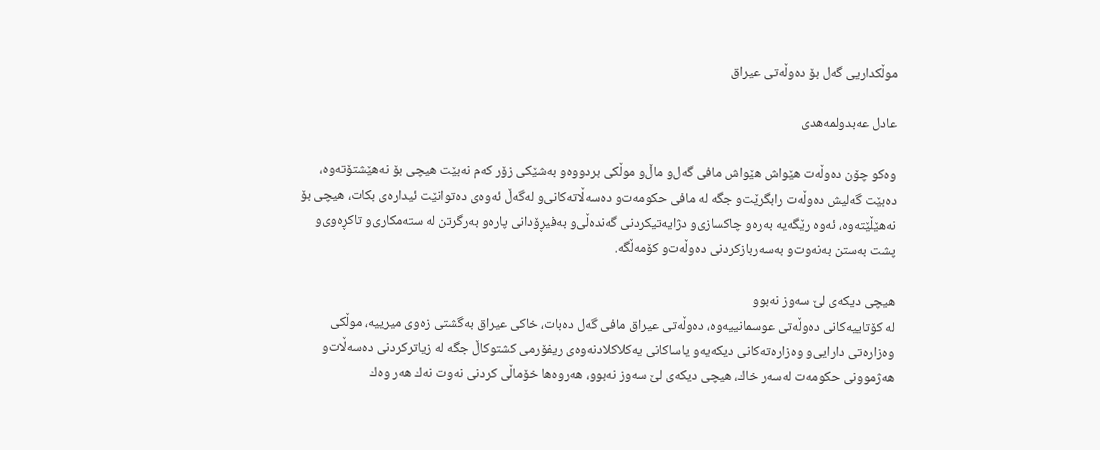موڵكداریی گه‌ل بۆ ده‌وڵه‌تی عیراق ‌

عادل عه‌بدولمه‌هدی‌‌

وه‌كو چۆن ده‌وڵه‌ت هێواش هێواش مافی گه‌ل‌و ماڵ‌و موڵكی بردووه‌‌و به‌شێكی زۆر كه‌م نه‌بێت هیچی بۆ نه‌هێشتۆته‌وه‌، ده‌بێت گه‌لیش ده‌وڵه‌ت رابگرێت‌و جگه‌ له‌ مافی حكومه‌ت‌و ده‌سه‌ڵاته‌كانی‌و له‌گه‌ڵ ئه‌وه‌ی ده‌توانێت ئیداره‌ی بكات، هیچی بۆ نه‌هێڵێته‌وه‌، ئه‌وه‌ رێگه‌یه‌ به‌ره‌و چاكسازی‌و دژایه‌تیكردنی گه‌نده‌ڵی‌و به‌فیڕۆدانی پاره‌‌و به‌رگرتن له‌ سته‌مكاری‌و تاكڕه‌وی‌و پشت به‌ستن به‌نه‌وت‌و به‌سه‌ربازكردنی ده‌وڵه‌ت‌و كۆمه‌ڵگه‌.

هیچی دیكه‌ی لێ سه‌وز نه‌بوو
له‌ كۆتاییه‌كانی ده‌وڵه‌تی عوسمانییه‌وه‌، ده‌وڵه‌تی عیراق مافی گه‌ل ده‌بات، خاكی عیراق به‌گشتی زه‌وی میرییه‌، موڵكی وه‌زاره‌تی دارایی‌و وه‌زاره‌ته‌كانی دیكه‌یه‌‌و یاساكانی یه‌كلاكلادنه‌وه‌ی ریفۆرمی كشتوكاڵ جگه‌ له‌ زیاتركردنی ده‌سه‌ڵات‌و هه‌ژموونی حكومه‌ت له‌سه‌ر خاك، هیچی دیكه‌ی لێ سه‌وز نه‌بوو، هه‌روه‌ها خۆماڵی كردنی نه‌وت نه‌ك هه‌ر وه‌ك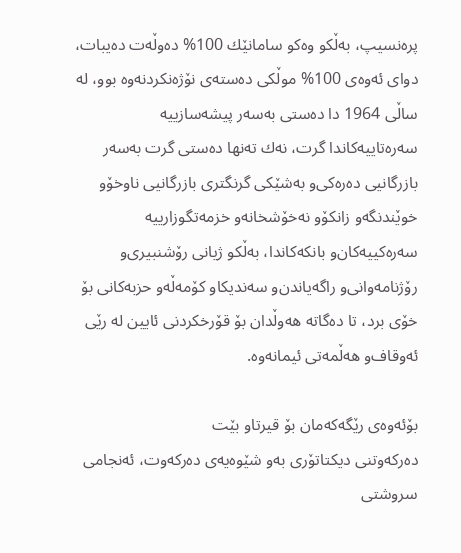پره‌نسیپ، به‌ڵكو وه‌كو سامانێك 100% ده‌وڵه‌ت ده‌یبات، دوای ئه‌وه‌ی 100% موڵكی ده‌سته‌ی نۆژه‌نكردنه‌وه‌ بوو، له‌ ساڵی 1964 دا ده‌ستی به‌سه‌ر پیشه‌سازییه‌ سه‌ره‌تاییه‌كاندا گرت، نه‌ك ته‌نها ده‌ستی گرت به‌سه‌ر بازرگانیی ده‌ره‌كی‌و به‌شێكی گرنگتری بازرگانیی ناوخۆ‌و خوێندنگه‌‌و زانكۆ‌و نه‌خۆشخانه‌‌و خزمه‌تگوزارییه‌ سه‌ره‌كییه‌كان‌و بانكه‌كاندا، به‌ڵكو ژیانی رۆشنبیری‌و رۆژنامه‌وانی‌و راگه‌یاندن‌و سه‌ندیكا‌و كۆمه‌ڵه‌‌و حزبه‌كانی بۆ خۆی برد، تا ده‌گاته‌ هه‌وڵدان بۆ قۆرخكردنی ئایین له‌ رێی ئه‌وقاف‌و هه‌ڵمه‌تی ئیمانه‌وه‌.

بۆئه‌وه‌ی رێگه‌كه‌مان بۆ قیرتاو بێت
ده‌ركه‌وتنی دیكتاتۆری به‌و شێوه‌یه‌ی ده‌ركه‌وت، ئه‌نجامی سروشتی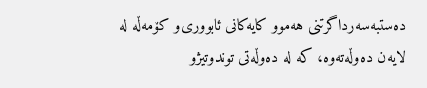ده‌ستبه‌سه‌رداگرتنی هه‌موو كایه‌كانی ئابووری‌و كۆمه‌ڵه‌ له‌ لایه‌ن ده‌وڵه‌ته‌وه‌، كه‌ له‌ ده‌وڵه‌تی توندوتیژو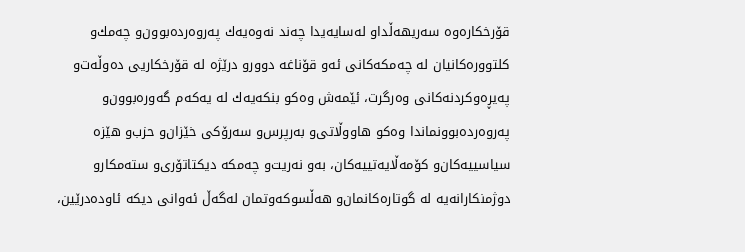قۆرخكاره‌وه‌ سه‌ریهه‌ڵدا‌و له‌سایه‌یدا چه‌ند نه‌وه‌یه‌ك په‌روه‌رده‌بوون‌و چه‌مك‌و كلتووره‌كانیان له‌ چه‌مكه‌كانی ئه‌و قۆناغه‌ دوورو درێژه‌ له‌ قۆرخكاریی ده‌وڵه‌ت‌و په‌یڕه‌وكردنه‌كانی وه‌رگرت، ئێمه‌ش وه‌كو بنكه‌یه‌ك له‌ یه‌كه‌م گه‌وره‌بوون‌و په‌روه‌رده‌بوونماندا وه‌كو هاووڵاتی‌و به‌رپرس‌و سه‌رۆكی خێزان‌و حزب‌و هێزه‌ سیاسییه‌كان‌و كۆمه‌ڵایه‌تییه‌كان، به‌و نه‌ریت‌و چه‌مكه‌ دیكتاتۆری‌و سته‌مكار‌و دوژمنكارانه‌یه‌ له‌ گوتاره‌كانمان‌و هه‌ڵسوكه‌وتمان له‌گه‌ڵ ئه‌وانی دیكه‌ ئاوده‌درێین،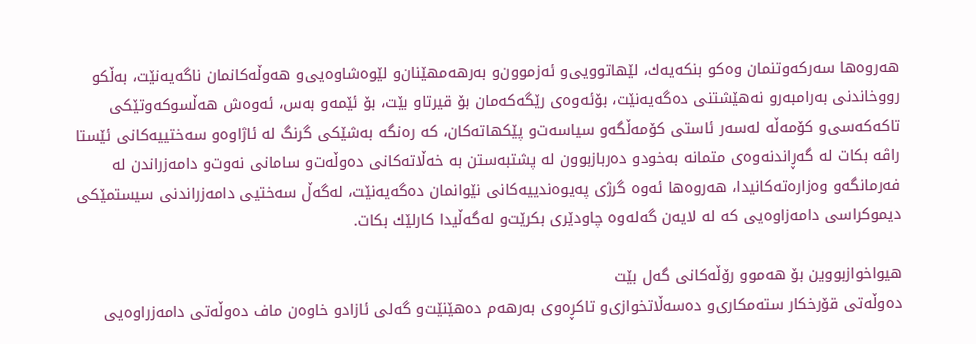هه‌روه‌ها سه‌ركه‌وتنمان وه‌كو بنكه‌یه‌ك، لێهاتوویی‌و ئه‌زموون‌و به‌رهه‌مهێنان‌و لێوه‌شاوه‌یی‌و هه‌وڵه‌كانمان ناگه‌یه‌نێت، به‌ڵكو رووخاندنی به‌رامبه‌ر‌و نه‌هێشتنی ده‌گه‌یه‌نێت، بۆئه‌وه‌ی رێگه‌كه‌مان بۆ قیرتاو بێت، بۆ ئێمه‌‌و به‌س، ئه‌وه‌ش هه‌ڵسوكه‌وتێكی تاكه‌كه‌سی‌و كۆمه‌ڵه‌ له‌سه‌ر ئاستی كۆمه‌ڵگه‌‌و سیاسه‌ت‌و پێكهاته‌كان، كه‌ ره‌نگه‌ به‌شێكی گرنگ له‌ ئاژاوه‌‌و سه‌ختییه‌كانی ئێستا راڤه‌ بكات له‌ گه‌ڕاندنه‌وه‌ی متمانه‌ به‌خود‌و ده‌ربازبوون له‌ پشتبه‌ستن به‌ خه‌ڵاته‌كانی ده‌وڵه‌ت‌و سامانی نه‌وت‌و دامه‌زراندن له‌ فه‌رمانگه‌‌و وه‌زاره‌ته‌كانیدا، هه‌روه‌ها ئه‌وه‌ گرژی په‌یوه‌ندییه‌كانی نێوانمان ده‌گه‌یه‌نێت، له‌گه‌ڵ سه‌ختیی دامه‌زراندنی سیستمێكی دیموكراسی دامه‌زاوه‌یی كه‌ له‌ لایه‌ن گه‌له‌وه‌ چاودێری بكرێت‌و له‌گه‌ڵیدا كارلێك بكات.

هیواخوازبووین بۆ هه‌موو رۆڵه‌كانی گه‌ل بێت
ده‌وڵه‌تی قۆرخكار سته‌مكاری‌و ده‌سه‌ڵاتخوازی‌و تاكڕه‌وی به‌رهه‌م ده‌هێنێت‌و گه‌لی ئازاد‌و خاوه‌ن ماف ده‌وڵه‌تی دامه‌زراوه‌یی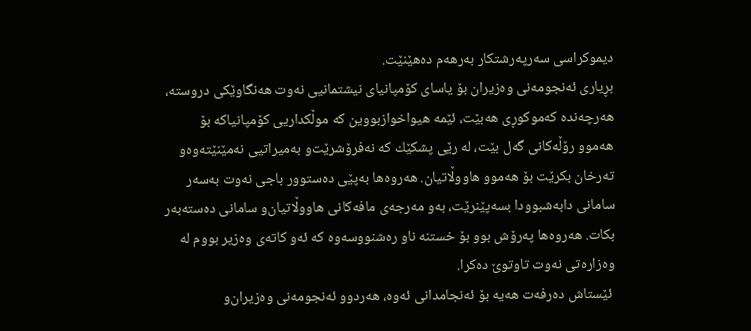دیموكراسی سه‌رپه‌رشتكار به‌رهه‌م ده‌هێنێت.
بڕیاری ئه‌نجومه‌نی وه‌زیران بۆ یاسای كۆمپانیای نیشتمانیی نه‌وت هه‌نگاوێكی دروسته‌، هه‌رچه‌نده‌ كه‌موكوڕی هه‌بێت، ئێمه‌ هیواخوازبووین كه‌ موڵكداریی كۆمپانیاكه‌ بۆ هه‌موو رۆڵه‌كانی گه‌ل بێت، له‌ رێی پشكێك كه‌ نه‌فرۆشرێت‌و به‌میراتیی نه‌مێنێته‌وه‌‌و ته‌رخان بكرێت بۆ هه‌موو هاووڵاتیان. هه‌روه‌ها به‌پێی ده‌ستوور باجی نه‌وت به‌سه‌ر سامانی دابه‌شبوودا بسه‌پێنرێت، به‌و مه‌رجه‌ی مافه‌كانی هاووڵاتیان‌و سامانی ده‌سته‌به‌ر بكات. هه‌روه‌ها په‌رۆش بوو بۆ خستنه‌ ناو ره‌شنووسه‌وه‌ كه‌ ئه‌و كاته‌ی وه‌زیر بووم له‌ وه‌زاره‌تی نه‌وت تاوتوێ ده‌كرا.
 ئێستاش ده‌رفه‌ت هه‌یه‌ بۆ ئه‌نجامدانی ئه‌وه‌، هه‌ردوو ئه‌نجومه‌نی وه‌زیران‌و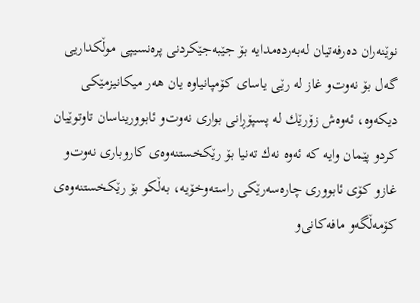نوێنه‌ران ده‌رفه‌تیان له‌به‌رده‌مدایه‌ بۆ جێبه‌جێكردنی پره‌نسیپی موڵكداریی گه‌ل بۆ نه‌وت‌و غاز له‌ رێی یاسای كۆمپانیاوه‌ یان هه‌ر میكانیزمێكی دیكه‌وه‌، ئه‌وه‌ش زۆرێك له‌ پسپۆڕانی بواری نه‌وت‌و ئابووریناسان تاوتوێیان كرد‌و پێمان وایه‌ كه‌ ئه‌وه‌ نه‌ك ته‌نیا بۆ رێكخستنه‌وه‌ی كاروباری نه‌وت‌و غاز‌و كۆی ئابووری چاره‌سه‌رێكی راسته‌وخۆیه‌، به‌ڵكو بۆ رێكخستنه‌وه‌ی كۆمه‌ڵگه‌‌و مافه‌كانی‌و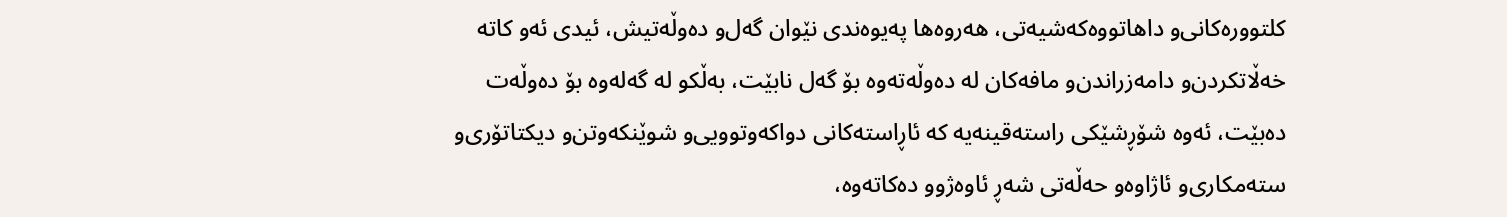كلتووره‌كانی‌و داهاتووه‌كه‌شیه‌تی، هه‌روه‌ها په‌یوه‌ندی نێوان گه‌ل‌و ده‌وڵه‌تیش، ئیدی ئه‌و كاته‌ خه‌ڵاتكردن‌و دامه‌زراندن‌و مافه‌كان له‌ ده‌وڵه‌ته‌وه‌ بۆ گه‌ل نابێت، به‌ڵكو له‌ گه‌له‌وه‌ بۆ ده‌وڵه‌ت ده‌بێت، ئه‌وه‌ شۆڕشێكی راسته‌قینه‌یه‌ كه‌ ئاڕاسته‌كانی دواكه‌وتوویی‌و شوێنكه‌وتن‌و دیكتاتۆری‌و سته‌مكاری‌و ئاژاوه‌‌و حه‌ڵه‌تی شه‌ڕ ئاوه‌ژوو ده‌كاته‌وه‌،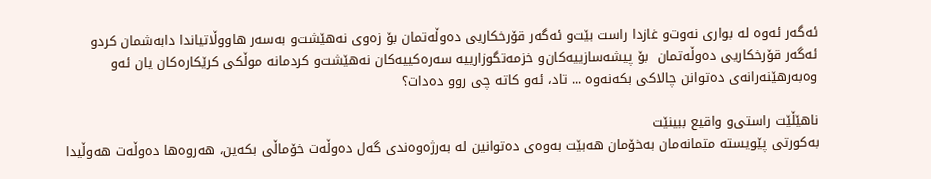ئه‌گه‌ر ئه‌وه‌ له‌ بواری نه‌وت‌و غازدا راست بێت‌و ئه‌گه‌ر قۆرخكاریی ده‌وڵه‌تمان بۆ زه‌وی نه‌هێشت‌و به‌سه‌ر هاووڵاتیاندا دابه‌شمان كرد‌و ئه‌گه‌ر قۆرخكاریی ده‌وڵه‌تمان  بۆ پیشه‌سازییه‌كان‌و خزمه‌تگوزارییه‌ سه‌ره‌كییه‌كان نه‌هێشت‌و كردمانه‌ موڵكی كرێكاره‌كان یان ئه‌و وه‌به‌رهێنه‌رانه‌ی ده‌توانن چالاكی بكه‌نه‌وه‌ ... تاد، ئه‌و كاته‌ چی روو ده‌دات؟

ناهێڵێت راستی‌و واقیع ببینێت
به‌كورتی پێویسته‌ متمانه‌مان به‌خۆمان هه‌بێت به‌وه‌ی ده‌توانین له‌ به‌رژه‌وه‌ندی گه‌ل ده‌وڵه‌ت خۆماڵی بكه‌ین، هه‌روه‌ها ده‌وڵه‌ت هه‌وڵیدا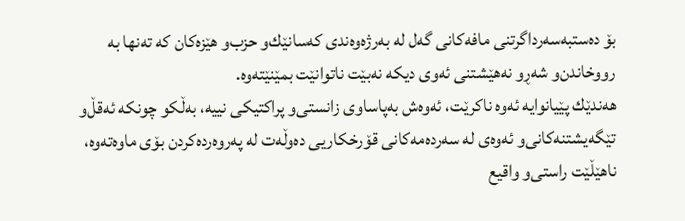بۆ ده‌ستبه‌سه‌رداگرتنی مافه‌كانی گه‌ل له‌ به‌رژه‌وه‌ندی كه‌سانێك‌و حزب‌و هێزه‌كان كه‌ ته‌نها به‌ رووخاندن‌و شه‌ڕ‌و نه‌هێشتنی ئه‌وی دیكه‌ نه‌بێت ناتوانێت بمێنێته‌وه‌.
هه‌ندێك پێیانوایه‌ ئه‌وه‌ ناكرێت، ئه‌وه‌ش به‌پاساوی زانستی‌و پراكتیكی نییه‌، به‌ڵكو چونكه‌ ئه‌قڵ‌و تێگه‌یشتنه‌كانی‌و ئه‌وه‌ی له‌ سه‌رده‌مه‌كانی قۆرخكاریی ده‌وڵه‌ت له‌ په‌روه‌رده‌كردن بۆی ماوه‌ته‌وه‌، ناهێڵێت راستی‌و واقیع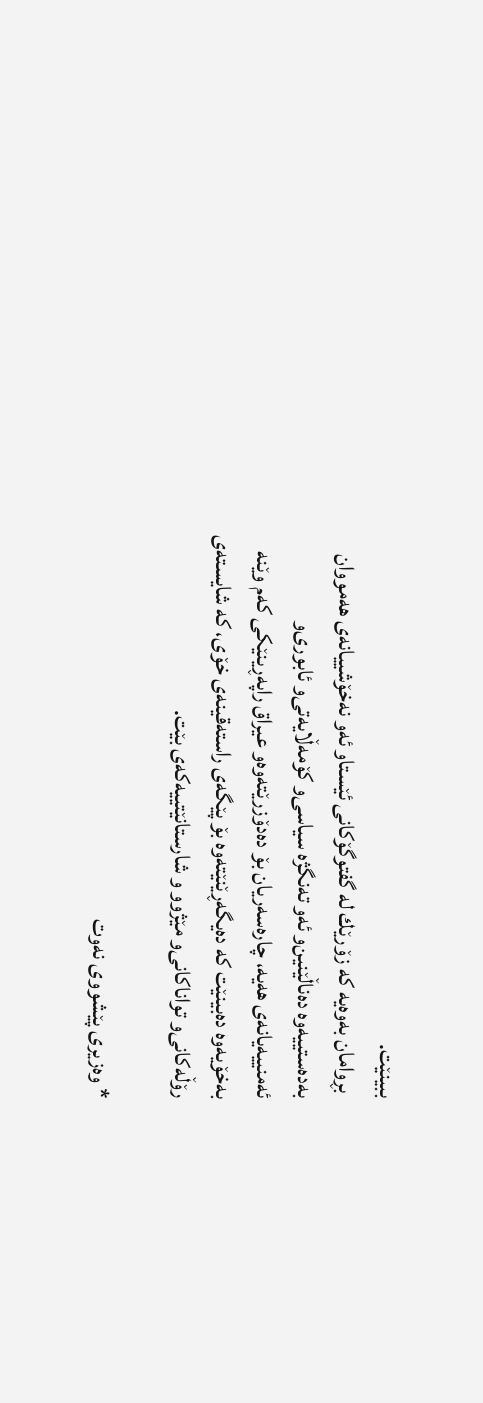ببینێت.
 بڕوامان به‌وه‌یه‌ كه‌ زۆرێك له‌ گفتوگۆكانی ئێستا‌و ئه‌و نه‌خۆشییانه‌ی هه‌مووان به‌ده‌ستییه‌وه‌ ده‌ناڵێنین‌و ئه‌و ته‌نگژه‌ سیاسی‌و كۆمه‌ڵایه‌تی‌و ئابوری‌و ئه‌منییه‌یانه‌ی هه‌یه‌، چاره‌سه‌ریان بۆ ده‌دۆزرێته‌وه‌‌و عیراق راپه‌ڕینێكی كه‌م وێنه‌ به‌خۆیه‌وه‌ ده‌بینێت كه‌ ده‌یگه‌ڕێنێته‌وه‌ بۆ پێگه‌ی راسته‌قینه‌ی خۆی، كه‌ شایسته‌ی رۆڵه‌كانی‌و تواناكانی‌و مێژوو و شارستانێتییه‌كه‌ی بێت.

* وه‌زیری پێشووی نه‌وت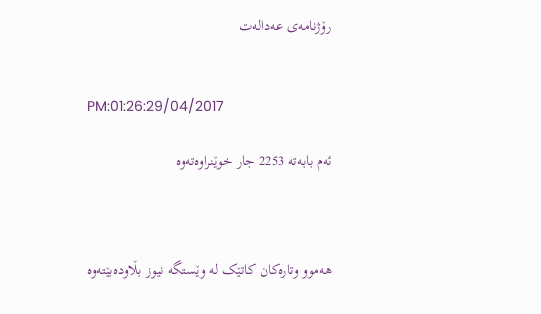رۆژنامه‌ی عه‌داله‌ت


PM:01:26:29/04/2017

ئه‌م بابه‌ته 2253 جار خوێنراوه‌ته‌وه‌‌



هەموو وتارەکان کاتێک لە وێستگە نیوز بڵاودەبێتەوە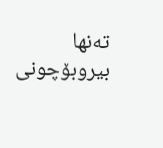تەنها بیروبۆچونی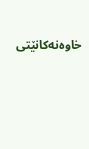خاوەنەکانێتی